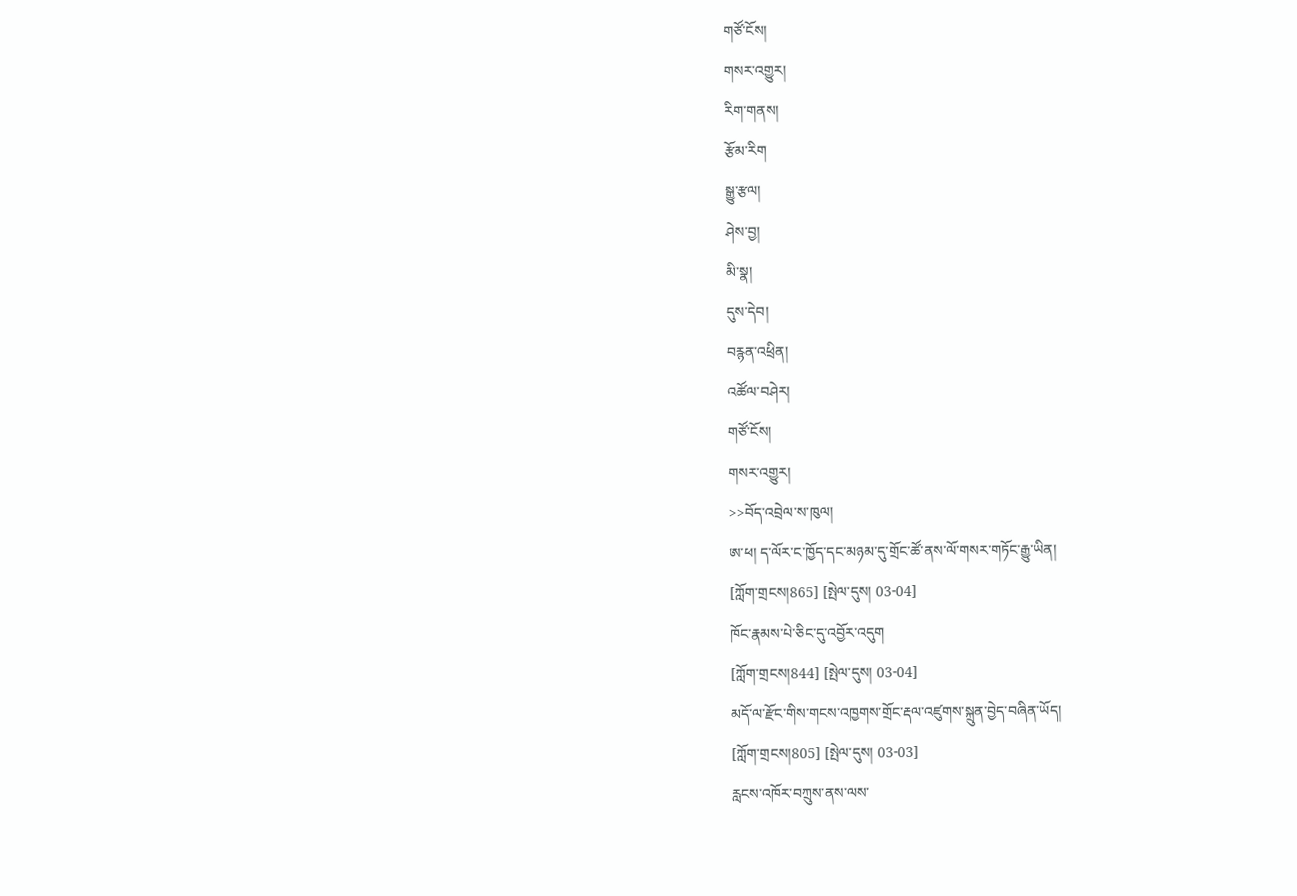གཙོ་ངོས།
གསར་འགྱུར།
རིག་གནས།
རྩོམ་རིག
སྒྱུ་རྩལ།
ཤེས་བྱ།
མི་སྣ།
དུས་དེབ།
བརྙན་འཕྲིན།
འཚོལ་བཤེར།
གཙོ་ངོས།
གསར་འགྱུར།
>>བོད་འབྲེལ་ས་ཁུལ།
ཨ་ཕ། ད་ལོར་ང་ཁྱོད་དང་མཉམ་དུ་གྲོང་ཚོ་ནས་ལོ་གསར་གཏོང་རྒྱུ་ཡིན།
[ཀློག་གྲངས།865] [སྤེལ་དུས། 03-04]
ཁོང་རྣམས་པེ་ཅིང་དུ་འབྱོར་འདུག
[ཀློག་གྲངས།844] [སྤེལ་དུས། 03-04]
མདོ་ལ་རྫོང་གིས་གངས་འཁྱགས་གྲོང་རྡལ་འཛུགས་སྐྲུན་བྱེད་བཞིན་ཡོད།
[ཀློག་གྲངས།805] [སྤེལ་དུས། 03-03]
རླངས་འཁོར་བཀྲུས་ནས་ལས་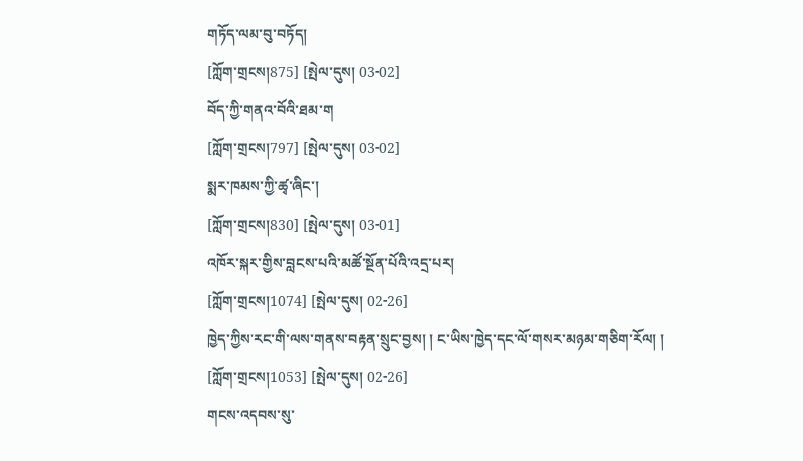གཏོད་ལམ་བུ་བཏོད།
[ཀློག་གྲངས།875] [སྤེལ་དུས། 03-02]
བོད་ཀྱི་གནའ་བོའི་ཐམ་ག
[ཀློག་གྲངས།797] [སྤེལ་དུས། 03-02]
སྨར་ཁམས་ཀྱི་ཚྭ་ཞིང་།
[ཀློག་གྲངས།830] [སྤེལ་དུས། 03-01]
འཁོར་སྐར་གྱིས་བླངས་པའི་མཚོ་སྔོན་པོའི་འདྲ་པར།
[ཀློག་གྲངས།1074] [སྤེལ་དུས། 02-26]
ཁྱེད་ཀྱིས་རང་གི་ལས་གནས་བརྟན་སྲུང་བྱས། ། ང་ཡིས་ཁྱེད་དང་ལོ་གསར་མཉམ་གཅིག་རོལ། །
[ཀློག་གྲངས།1053] [སྤེལ་དུས། 02-26]
གངས་འདབས་སུ་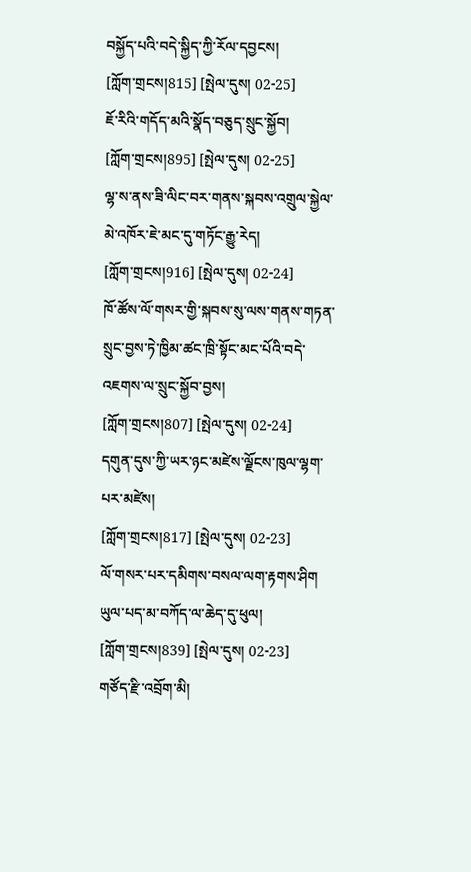བསྐྱོད་པའི་བདེ་སྐྱིད་ཀྱི་རོལ་དབྱངས།
[ཀློག་གྲངས།815] [སྤེལ་དུས། 02-25]
ཇོ་རིའི་གདོད་མའི་སྣོད་བཅུད་སྲུང་སྐྱོབ།
[ཀློག་གྲངས།895] [སྤེལ་དུས། 02-25]
ལྷ་ས་ནས་ཟི་ལིང་བར་གནས་སྐབས་འགྲུལ་སྐྱེལ་མེ་འཁོར་ཇེ་མང་དུ་གཏོང་རྒྱུ་རེད།
[ཀློག་གྲངས།916] [སྤེལ་དུས། 02-24]
ཁོ་ཚོས་ལོ་གསར་གྱི་སྐབས་སུ་ལས་གནས་གཏན་སྲུང་བྱས་ཏེ་ཁྱིམ་ཚང་ཁྲི་སྟོང་མང་པོའི་བདེ་འཇགས་ལ་སྲུང་སྐྱོབ་བྱས།
[ཀློག་གྲངས།807] [སྤེལ་དུས། 02-24]
དགུན་དུས་ཀྱི་ཡར་ཉང་མཛེས་ལྗོངས་ཁུལ་ལྷག་པར་མཛེས།
[ཀློག་གྲངས།817] [སྤེལ་དུས། 02-23]
ལོ་གསར་པར་དམིགས་བསལ་ལག་རྟགས་ཤིག ཡུལ་པད་མ་བཀོད་ལ་ཆེད་དུ་ཕུལ།
[ཀློག་གྲངས།839] [སྤེལ་དུས། 02-23]
གཙོད་རྫི་འབྲོག་མི།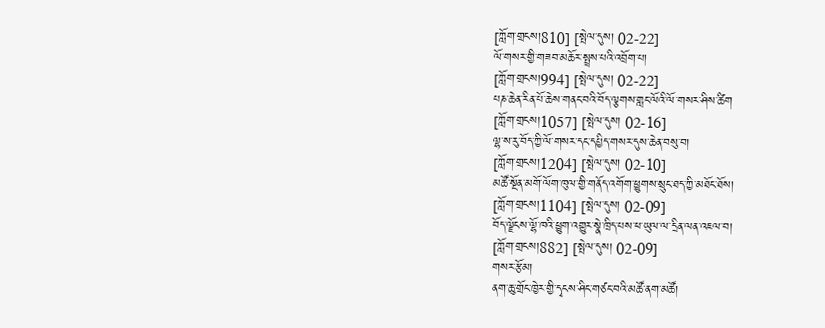[ཀློག་གྲངས།810] [སྤེལ་དུས། 02-22]
ལོ་གསར་གྱི་གཟབ་མཆོར་སྤྲས་པའི་འབྲོག་པ།
[ཀློག་གྲངས།994] [སྤེལ་དུས། 02-22]
པཎ་ཆེན་རིན་པོ་ཆེས་གནང་བའི་བོད་ལྕགས་གླང་ལོའི་ལོ་གསར་ཤིས་ཚིག
[ཀློག་གྲངས།1057] [སྤེལ་དུས། 02-16]
ལྷ་ས་རུ་བོད་ཀྱི་ལོ་གསར་དང་དཔྱིད་གསར་དུས་ཆེན་བསུ་བ།
[ཀློག་གྲངས།1204] [སྤེལ་དུས། 02-10]
མཚོ་སྔོན་མགོ་ལོག་ཁུལ་གྱི་གནོད་འགོག་ཕྱུགས་སྲུང་ཐད་ཀྱི་མཐོང་ཐོས།
[ཀློག་གྲངས།1104] [སྤེལ་དུས། 02-09]
བོད་ལྗོངས་ལྷོ་ཁའི་ཕྱུག་འགྱུར་སྣེ་ཁྲིད་པས་ཕ་ཡུལ་ལ་དྲིན་ལན་འཇལ་བ།
[ཀློག་གྲངས།882] [སྤེལ་དུས། 02-09]
གསར་རྩོམ།
ནག་ཆུ་གྲོང་ཁྱེར་གྱི་དྭངས་ཤིང་གཙང་བའི་མཚོ་ནག་མཚོ།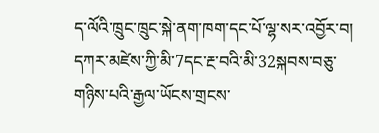ད་ལོའི་ཁྲུང་ཁྲུང་སྐེ་ནག་ཁག་དང་པོ་ལྷ་སར་འབྱོར་བ།
དཀར་མཛེས་ཀྱི་མི་7དང་རྔ་བའི་མི་32སྐབས་བཅུ་གཉིས་པའི་རྒྱལ་ཡོངས་གྲངས་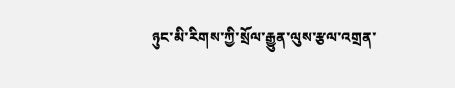ཉུང་མི་རིགས་ཀྱི་སྲོལ་རྒྱུན་ལུས་རྩལ་འགྲན་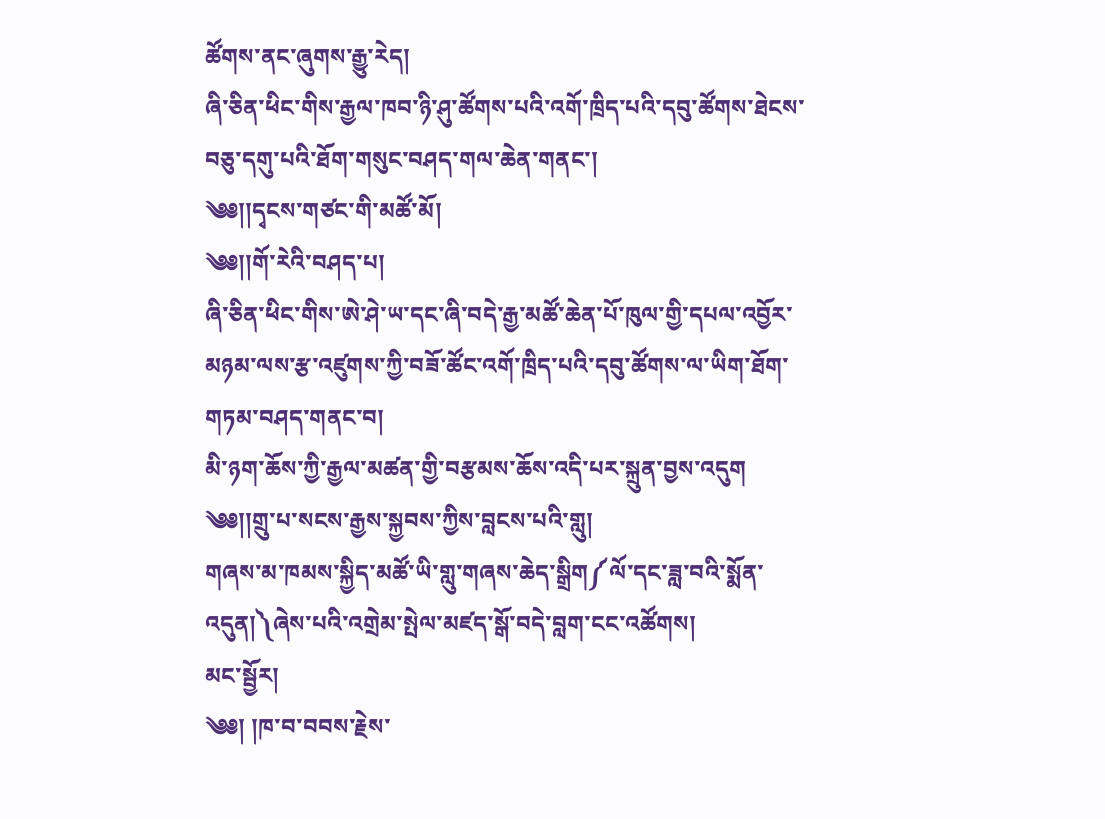ཚོགས་ནང་ཞུགས་རྒྱུ་རེད།
ཞི་ཅིན་ཕིང་གིས་རྒྱལ་ཁབ་ཉི་ཤུ་ཚོགས་པའི་འགོ་ཁྲིད་པའི་དབུ་ཚོགས་ཐེངས་བཅུ་དགུ་པའི་ཐོག་གསུང་བཤད་གལ་ཆེན་གནང་།
༄༅།།དྭངས་གཙང་གི་མཚོ་མོ།
༄༅།།གོ་རེའི་བཤད་པ།
ཞི་ཅིན་ཕིང་གིས་ཨེ་ཤེ་ཡ་དང་ཞི་བདེ་རྒྱ་མཚོ་ཆེན་པོ་ཁུལ་གྱི་དཔལ་འབྱོར་མཉམ་ལས་རྩ་འཛུགས་ཀྱི་བཟོ་ཚོང་འགོ་ཁྲིད་པའི་དབུ་ཚོགས་ལ་ཡིག་ཐོག་གཏམ་བཤད་གནང་བ།
མི་ཉག་ཆོས་ཀྱི་རྒྱལ་མཚན་གྱི་བརྩམས་ཆོས་འདི་པར་སྐྲུན་བྱས་འདུག
༄༅།།གྲུ་པ་སངས་རྒྱས་སྐྱབས་ཀྱིས་བླངས་པའི་གླུ།
གཞས་མ་ཁམས་སྐྱིད་མཚོ་ཡི་གླུ་གཞས་ཆེད་སྒྲིག༼ལོ་དང་ཟླ་བའི་སྨོན་འདུན།༽ཞེས་པའི་འགྲེམ་སྤེལ་མཛད་སྒོ་བདེ་བླག་ངང་འཚོགས།
མང་སྦྱོར།
༄༅། །ཁ་བ་བབས་རྗེས་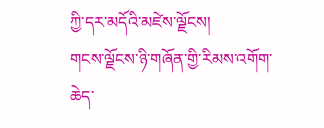ཀྱི་དར་མདོའི་མཛེས་ལྗོངས།
གངས་ལྗོངས་ཉི་གཞོན་གྱི་རིམས་འགོག་ཆེད་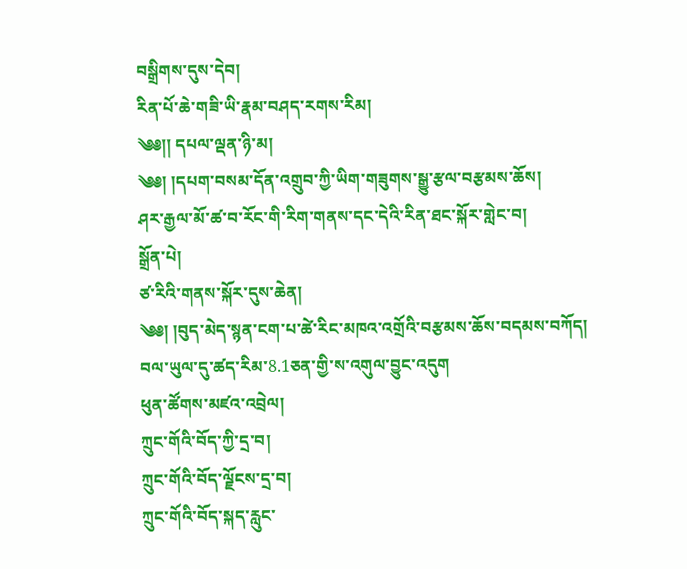བསྒྲིགས་དུས་དེབ།
རིན་པོ་ཆེ་གཟི་ཡི་རྣམ་བཤད་རགས་རིམ།
༄༅།། དཔལ་ལྡན་ཉི་མ།
༄༅། །དཔག་བསམ་དོན་འགྲུབ་ཀྱི་ཡིག་གཟུགས་སྒྱུ་རྩལ་བརྩམས་ཆོས།
ཤར་རྒྱལ་མོ་ཚ་བ་རོང་གི་རིག་གནས་དང་དེའི་རིན་ཐང་སྐོར་གླེང་བ།
སྒྲོན་པེ།
ཙ་རིའི་གནས་སྐོར་དུས་ཆེན།
༄༅། །བུད་མེད་སྙན་ངག་པ་ཚེ་རིང་མཁའ་འགྲོའི་བརྩམས་ཆོས་བདམས་བཀོད།
བལ་ཡུལ་དུ་ཚད་རིམ་8.1ཅན་གྱི་ས་འགུལ་བྱུང་འདུག
ཕུན་ཚོགས་མཛའ་འབྲེལ།
ཀྲུང་གོའི་བོད་ཀྱི་དྲ་བ།
ཀྲུང་གོའི་བོད་ལྗོངས་དྲ་བ།
ཀྲུང་གོའི་བོད་སྐད་རླུང་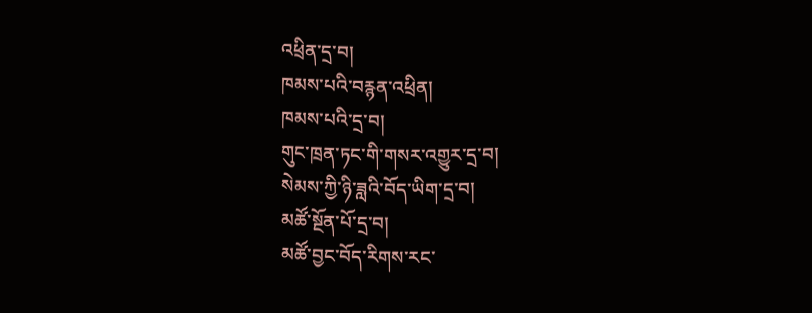འཕྲིན་དྲ་བ།
ཁམས་པའི་བརྙན་འཕྲིན།
ཁམས་པའི་དྲ་བ།
གུང་ཁྲན་ཏང་གི་གསར་འགྱུར་དྲ་བ།
སེམས་ཀྱི་ཉི་ཟླའི་བོད་ཡིག་དྲ་བ།
མཚོ་སྔོན་པོ་དྲ་བ།
མཚོ་བྱང་བོད་རིགས་རང་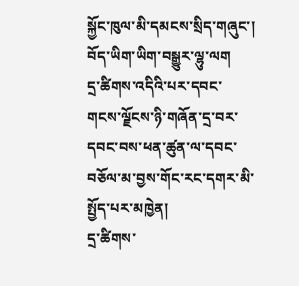སྐྱོང་ཁུལ་མི་དམངས་སྲིད་གཞུང་།
བོད་ཡིག་ཡིག་བསྒྱུར་ལྷུ་ལག
དྲ་ཚིགས་འདིའི་པར་དབང་གངས་ལྗོངས་ཉི་གཞོན་དྲ་བར་དབང་བས་ཕན་ཚུན་ལ་དབང་བཅོལ་མ་བྱས་གོང་རང་དགར་མི་སྤྱོད་པར་མཁྱེན།
དྲ་ཚིགས་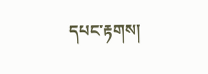དཔང་རྟགས།